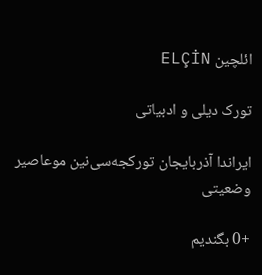ائلچین ELÇİN

تورک دیلی و ادبیاتی

ایراندا آذربایجان تورکجه‌سی‌نین موعاصیر وضعیتی

+0 بگندیم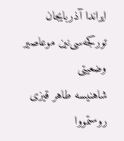ایراندا آذربایجان تورکجه‌سی‌نین موعاصیر وضعیتی
شاهنیسه طاهر قیزی روستمووا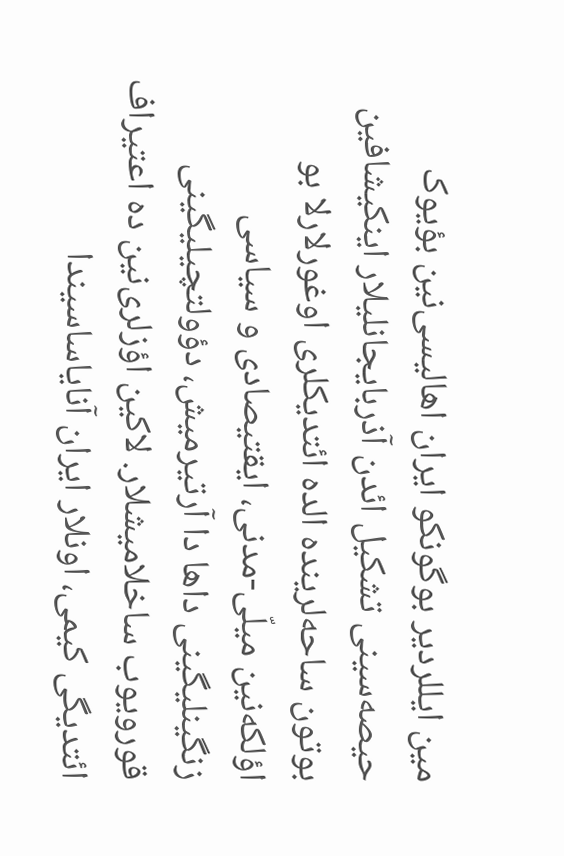مین ایللردیر بوگونکو ایران اهالیسی‌نین بؤیوک حیصه‌سینی تشکیل ائدن آذربایجانلیلار اینکیشافین بوتون ساحه‌لرینده الده ائتدیکلری اوغورلارلا بو اؤلکه‌‌نین میلّی-مدنی، ایقتیصادی و سیاسی زنگینلیگینی داها دا آرتیرمیش، دؤولتچیلیگینی قورویوب ساخلامیشلار. لاکین اؤزلری‌نین ده اعتیراف ائتدیگی کیمی، اونلار ایران آنایاساسیندا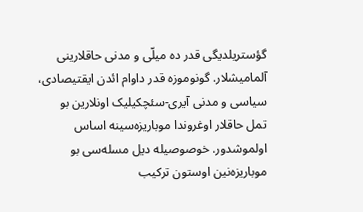گؤستریلدیگی قدر ده میلّی و مدنی حاقلارینی آلمامیشلار. گونوموزه قدر داوام ائدن ایقتیصادی، سیاسی و مدنی آیری-سئچکیلیک اونلارین بو تمل حاقلار اوغروندا موباریزه‌سینه اساس اولموشدور. خوصوصیله دیل مسله‌سی بو موباریزه‌‌نین اوستون ترکیب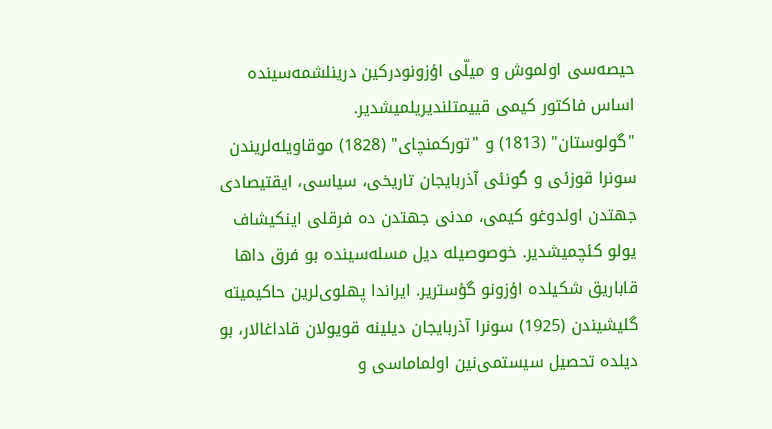حیصه‌سی اولموش و میلّی اؤزونودرکین درینلشمه‌سینده اساس فاکتور کیمی قییمتلندیریلمیشدیر.
"گولوستان" (1813) و "تورکمنچای" (1828) موقاویله‌لریندن سونرا قوزئی و گونئی آذربایجان تاریخی، سیاسی، ایقتیصادی جهتدن اولدوغو کیمی، مدنی جهتدن ده فرقلی اینکیشاف یولو کئچمیشدیر. خوصوصیله دیل مسله‌سینده بو فرق داها قاباریق شکیلده اؤزونو گؤستریر. ایراندا پهلوی‌لرین حاکیمیته گلیشیندن (1925) سونرا آذربایجان دیلینه قویولان قاداغالار، بو دیلده تحصیل سیستمی‌نین اولماماسی و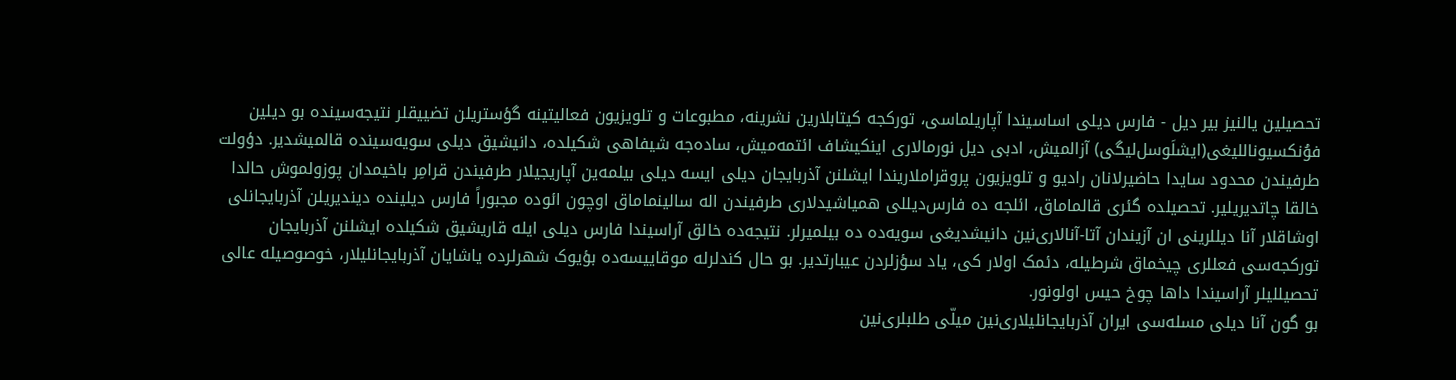تحصیلین یالنیز بیر دیل - فارس دیلی اساسیندا آپاریلماسی، تورکجه کیتابلارین نشرینه، مطبوعات و تلویزیون فعالیتینه گؤستریلن تضییقلر نتیجه‌سینده بو دیلین فوُنکسیوناللیغی(ایشلَوسل‌لیگی) آزالمیش، ادبی دیل نورمالاری اینکیشاف ائتمه‌میش، ساده‌جه شیفاهی شکیلده، دانیشیق دیلی سویه‌سینده قالمیشدیر. دؤولت طرفیندن محدود سایدا حاضیرلانان رادیو و تلویزیون پروقراملاریندا ایشلنن آذربایجان دیلی ایسه دیلی بیلمه‌ین آپاریجیلار طرفیندن قرامِر باخیمدان پوزولموش حالدا خالقا چاتدیریلیر. تحصیلده گئری قالماماق، ائلجه ده فارس‌دیللی همیاشیدلاری طرفیندن اله سالینماماق اوچون ائوده مجبوراً فارس دیلینده دیندیریلن آذربایجانلی اوشاقلار آنا دیللرینی ان آزیندان آتا-آنالاری‌نین دانیشدیغی سویه‌ده ده بیلمیرلر. نتیجه‌ده خالق آراسیندا فارس دیلی ایله قاریشیق شکیلده ایشلنن آذربایجان تورکجه‌سی فعللری چیخماق شرطیله، دئمک اولار کی، یاد سؤزلردن عیبارتدیر. بو حال کندلرله موقاییسه‌ده بؤیوک شهرلرده یاشایان آذربایجانلیلار، خوصوصیله عالی تحصیللیلر آراسیندا داها چوخ حیس اولونور.
بو گون آنا دیلی مسله‌سی ایران آذربایجانلیلاری‌نین میلّی طلبلری‌نین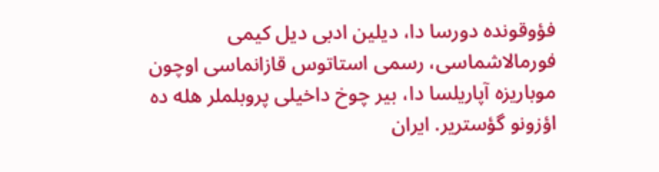فؤوقونده دورسا دا، دیلین ادبی دیل کیمی فورمالاشماسی، رسمی استاتوس قازانماسی اوچون موباریزه آپاریلسا دا، بیر چوخ داخیلی پروبلملر هله ده اؤزونو گؤستریر. ایران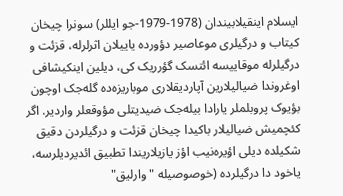ایسلام اینقیلابیندان (1978-1979-جو ایللر) سونرا چیخان کیتاب و درگیلری موعاصیر دؤورده یاییلان اثرلرله، قزئت و درگیلرله موقاییسه ائتسک گؤرریک کی، دیلین اینکیشافی اوغروندا ضیالیلارین آپاردیقلاری موباریزه‌ده گله‌جک اوچون بؤیوک پروبلملر یارادا بیله‌جک ضیدیتلی مؤوقعلر واردیر. اگر کئچمیش ضیالیلار باکیدا چیخان قزئت و درگیلردن دقیق شکیلده دیلی اؤیره‌نیب اؤز یازیلاریندا تطبیق ائدیردیلرسه، یاخود دا درگیلرده (خوصوصیله "وارلیق"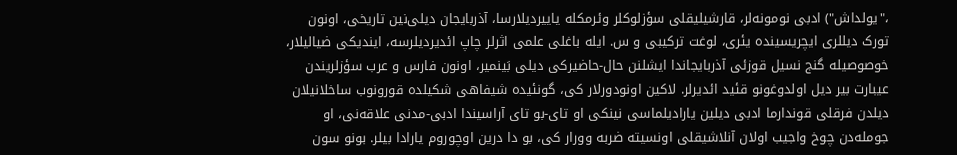،"یولداش") ادبی نومونه‌لر، قارشیلیقلی سؤزلوکلر وئرمکله یاییردیلارسا، آذربایجان دیلی‌نین تاریخی، اونون تورک دیللری ایچریسینده یئری، لوغت ترکیبی و س. ایله باغلی علمی اثرلر چاپ ائدیردیلرسه، ایندیکی ضیالیلار، خوصوصیله گنج نسیل قوزئی آذربایجاندا ایشلنن حال-حاضیرکی دیلی بَینمیر، اونون فارس و عرب سؤزلریندن عیبارت بیر دیل اولدوغونو قئید ائدیرلر. لاکین اونودورلار کی، گونئیده شیفاهی شکیلده قورونوب ساخلانیلان دیلدن فرقلی قوندارما ادبی دیلین یارادیلماسی ‌نینکی او تای-بو تای آراسیندا ادبی-مدنی علاقه‌نی، او جومله‌دن چوخ واجیب اولان آنلاشیقلی اونسیته ضربه وورار کی، بو دا درین اوچوروم یارادا بیلر. بونو سون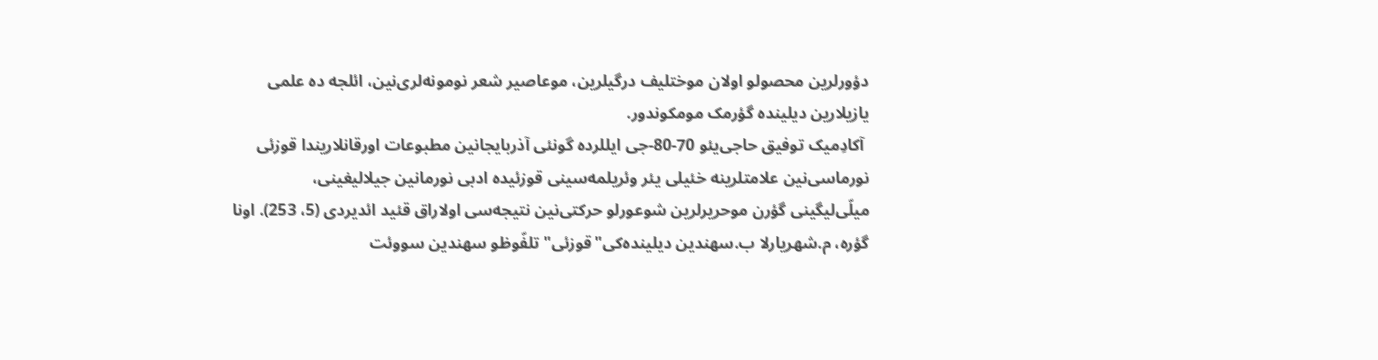دؤورلرین محصولو اولان موختلیف درگیلرین، موعاصیر شعر نومونه‌لری‌نین، ائلجه ده علمی یازیلارین دیلینده گؤرمک مومکوندور.
 آکادِمیک توفیق حاجی‌یئو 70-80-جی ایللرده گونئی آذربایجا‌نین مطبوعات اورقانلاریندا قوزئی نورماسی‌نین علامتلرینه خئیلی یئر وئریلمه‌سینی قوزئیده ادبی نورما‌نین جیلالیغینی، میلّی‌لیگینی گؤرن موحریرلرین شوعورلو حرکتی‌نین نتیجه‌سی اولاراق قئید ائدیردی (5، 253). اونا گؤره، م.شهریارلا ب.سهندین دیلینده‌کی"قوزئی" تلفّوظو سهندین سووئت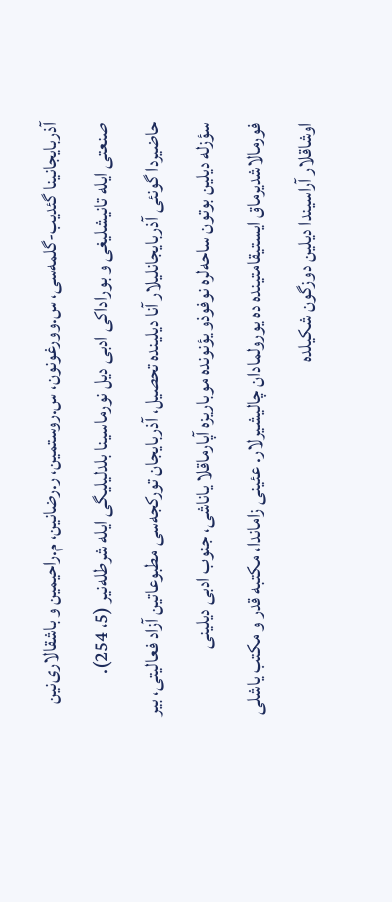آذربایجا‌نینا گئدیب-گلمه‌سی، س.وورغونون، س.روستمین، ر.رضا‌نین، م.راحیمین و باشقالاری‌نین صنعتی ایله تانیشلیغی و بوراداکی ادبی دیل نورماسینا بلدلیلیگی ایله شرطله‌نیر (5، 254).
حاضیردا گونئی آذربایجانلیلار آنا دیلینده تحصیل، آذربایجان تورکجه‌سی مطبوعاتین آزاد فعالیتی، بیر سؤزله دیلین بوتون ساحه‌لره نوفوذو یؤنونده موباریزه آپارماقلا یاناشی، جنوب ادبی دیلینی فورمالاشدیرماق ایستیقامتینده ده یورولمادان چالیشیرلار. عئینی زاماندا، مکتبه قدر و مکتب یاشلی اوشاقلار آراسیندا دیلین دوزگون شکیلده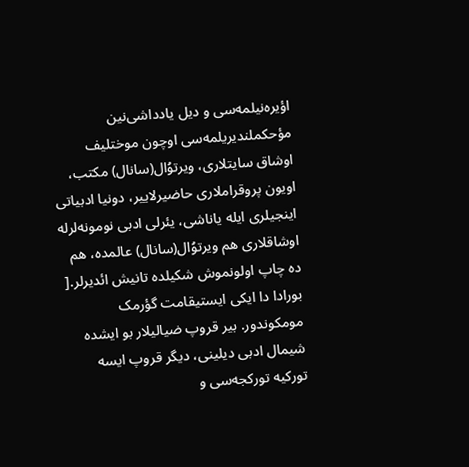اؤیره‌نیلمه‌سی و دیل یادداشی‌نین مؤحکملندیریلمه‌سی اوچون موختلیف اوشاق سایتلاری، ویرتوُال(سانال) مکتب، اویون پروقراملاری حاضیرلاییر، دونیا ادبیاتی اینجیلری ایله یاناشی، یئرلی ادبی نومونه‌لرله اوشاقلاری هم ویرتوُال(سانال) عالمده، هم ده چاپ اولونموش شکیلده تانیش ائدیرلر.[ بورادا دا ایکی ایستیقامت گؤرمک مومکوندور. بیر قروپ ضیالیلار بو ایشده شیمال ادبی دیلینی، دیگر قروپ ایسه تورکیه تورکجه‌سی و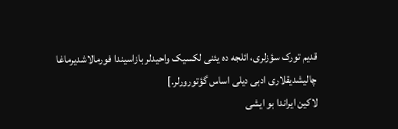قدیم تورک سؤزلری، ائلجه ده یئنی لکسیک واحیدلر بازاسیندا فورمالاشدیرماغا چالیشدیقلاری ادبی دیلی اساس گؤتورورلر.]
لاکین ایراندا بو ایشی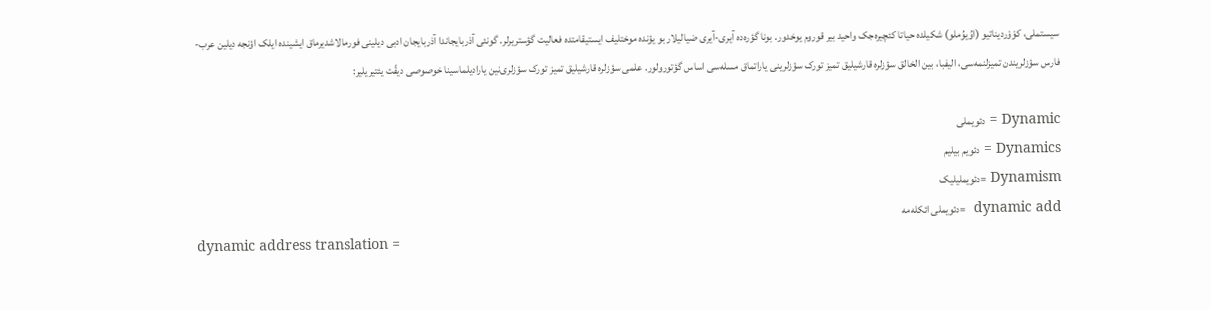سیستملی، کوْوْردیناتیو (اوُیوُملو) شکیلده حیاتا کئچیره‌جک واحید بیر قوروم یوخدور. بونا گؤره‌ده آیری-آیری ضیالیلار بو یؤنده موختلیف ایستیقامتده فعالیت گؤستریرلر. گونئی آذربایجاندا آذربایجان ادبی دیلینی فورمالاشدیرماق ایشینده ایلک اؤنجه دیلین عرب-فارس سؤزلریندن تمیزلنمه‌سی، الیفبا، بین الخالق سؤزلره قارشیلیق تمیز تورک سؤزلرینی یاراتماق مسله‌سی اساس گؤتورولور. علمی سؤزلره قارشیلیق تمیز تورک سؤزلری‌نین یارادیلماسینا خوصوصی دیقّت یئتیریلیر:

Dynamic = دئویملی
Dynamics = دئویم بیلیم
Dynamism =دئویملیلیک
dynamic add  =دئویملی ائکله‌مه
dynamic address translation =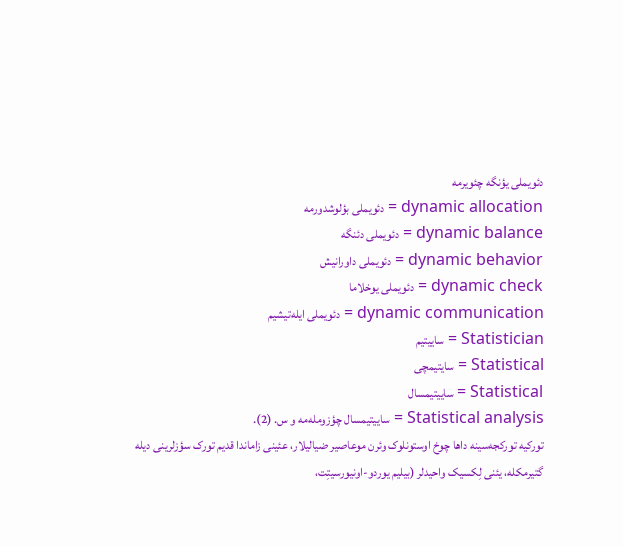دئویملی یؤنگه چئویرمه
dynamic allocation = دئویملی بؤلوشدورمه
dynamic balance = دئویملی دئنگه
dynamic behavior = دئویملی داورانیش
dynamic check = دئویملی یوخلاما
dynamic communication = دئویملی ایله‌تیشیم
Statistician = ساییتیم
Statistical = سایتیمچی
Statistical = ساییتیمسال
Statistical analysis = ساییتیمسال چؤزومله‌مه و س. (2).
تورکیه تورکجه‌سینه داها چوخ اوستونلوک وئرن موعاصیر ضیالیلار، عئینی زاماندا قدیم تورک سؤزلرینی دیله گتیرمکله، یئنی لِکسیک واحیدلر (بیلیم یوردو-اونیورسیتِت،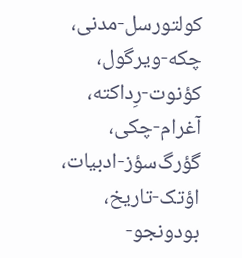کولتورسل-مدنی، چکه-ویرگول، کؤنوت-رِداکته، آغرام-چکی، گؤرگ‌سؤز-ادبیات، اؤتک-تاریخ، بودونجو-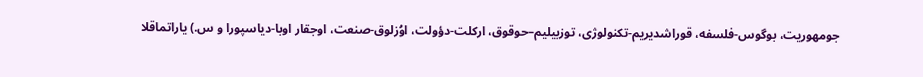جومهوریت، بوگوس-فلسفه، قوراشدیریم-تکنولوژی، توزبیلیم–حوقوق، ارکلت-دؤولت، اوُزلوق-صنعت، اوجقار اوبا-دیاسپورا و س.) یاراتماقلا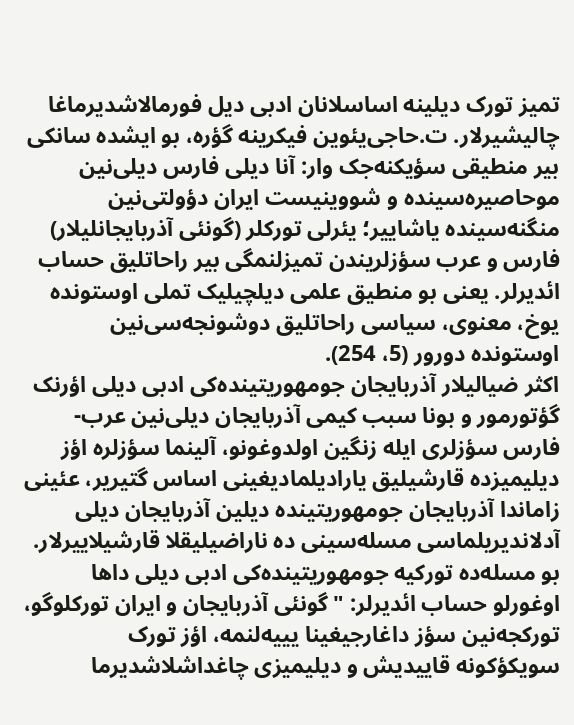تمیز تورک دیلینه اساسلانان ادبی دیل فورمالاشدیرماغا چالیشیرلار. ت.حاجی‌یئوین فیکرینه گؤره، بو ایشده سانکی بیر منطیقی سؤیکنه‌جک وار: آنا دیلی فارس دیلی‌نین موحاصیره‌سینده و شووینیست ایران دؤولتی‌نین منگنه‌سینده یاشاییر؛ یئرلی تورکلر (گونئی آذربایجانلیلار) فارس و عرب سؤزلریندن تمیزلنمگی بیر راحاتلیق حساب ائدیرلر. یعنی بو منطیق علمی دیلچیلیک تملی‌ اوستونده یوخ، معنوی، سیاسی راحاتلیق دوشونجه‌سی‌نین اوستونده دورور (5، 254).
اکثر ضیالیلار آذربایجان جومهوریتینده‌کی ادبی دیلی اؤرنک گؤتورمور و بونا سبب کیمی آذربایجان دیلی‌نین عرب-فارس سؤزلری ایله زنگین اولدوغونو، آلینما سؤزلره اؤز دیلیمیزده قارشیلیق یارادیلمادیغینی اساس گتیریر، عئینی زاماندا آذربایجان جومهوریتینده دیلین آذربایجان دیلی آدلاندیریلماسی مسله‌سینی ده ناراضیلیقلا قارشیلاییرلار. بو مسله‌ده تورکیه جومهوریتینده‌کی ادبی دیلی داها اوغورلو حساب ائدیرلر: "گونئی آذربایجان و ایران تورکلوگو، تورکجه‌‌نین سؤز داغارجیغینا یییه‌لنمه، اؤز تورک سویکؤکونه قاییدیش و دیلیمیزی چاغداشلاشدیرما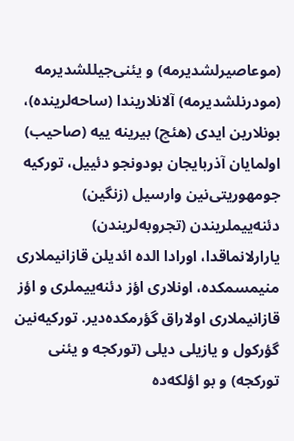(موعاصیرلشدیرمه) و یئنی‌جیللشدیرمه (مودرنلشدیرمه) آلانلاریندا (ساحه‌لرینده)، بونلارین ایدی (هئچ) بیرینه ییه (صاحیب) اولمایان آذربایجان بودونجو دئییل، تورکیه جومهوریتی‌نین وارسیل (زنگین) دئنه‌ییملریندن (تجروبه‌لریندن) یارارلانماقدا، اورادا الده ائدیلن قازانیملاری منیمسمکده، اونلاری اؤز دئنه‌ییملری و اؤز قازانیملاری اولاراق گؤرمکده‌دیر. تورکیه‌‌نین گؤرکول و یازیلی دیلی (تورکجه و یئنی تورکجه) و بو اؤلکه‌ده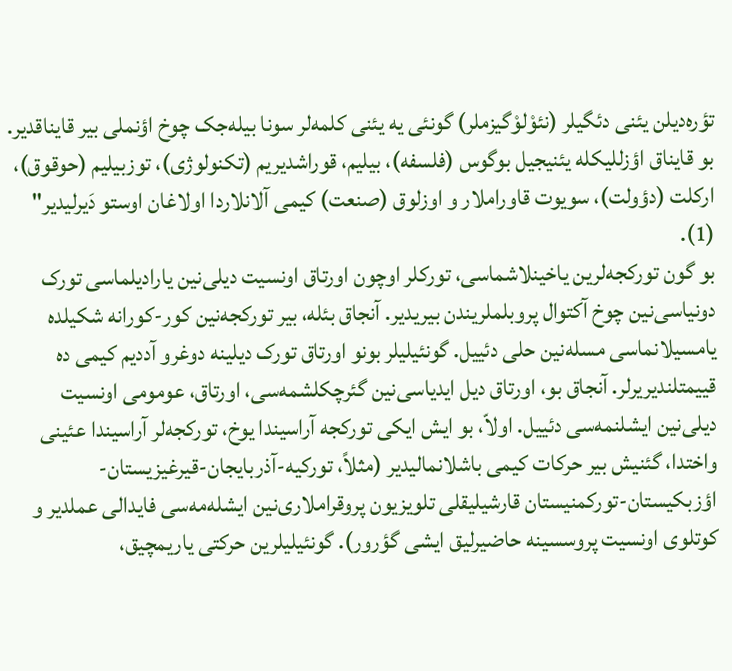تؤره‌دیلن یئنی دئگیلر (نئوْلوْگیزملر) گونئی ‌یه یئنی کلمه‌لر سونا بیله‌جک چوخ اؤنملی بیر قایناقدیر. بو قایناق اؤزللیکله یئنیجیل بوگوس (فلسفه)، بیلیم، قوراشدیریم (تکنولوژی)، توزبیلیم (حوقوق)، ارکلت (دؤولت)، سویوت قاوراملار و اوزلوق (صنعت) کیمی آلانلاردا اولاغان اوستو دَیرلیدیر" (1).
بو گون تورکجه‌لرین یاخینلاشماسی، تورکلر اوچون اورتاق اونسیت دیلی‌نین یارادیلماسی تورک دونیاسی‌نین چوخ آکتوال پروبلملریندن بیریدیر. آنجاق بئله، بیر تورکجه‌‌نین کور-کورانه شکیلده یامسیلانماسی مسله‌نین حلی دئییل. گونئیلیلر بونو اورتاق تورک دیلینه دوغرو آددیم کیمی ده قییمتلندیریرلر. آنجاق بو، اورتاق دیل ایدیاسی‌نین گئرچکلشمه‌سی، اورتاق، عومومی اونسیت دیلی‌نین ایشلنمه‌سی دئییل. اولاّ، بو ایش ایکی تورکجه آراسیندا یوخ، تورکجه‌لر آراسیندا عئینی واختدا، گئنیش بیر حرکات کیمی باشلانمالیدیر (مثلاً، تورکیه-آذربایجان-قیرغیزیستان-اؤزبکیستان-تورکمنیستان قارشیلیقلی تلویزیون پروقراملاری‌نین ایشله‌مه‌سی فایدالی عملدیر و کوتلوی اونسیت پروسسینه حاضیرلیق ایشی گؤرور). گونئیلیلرین حرکتی یاریمچیق،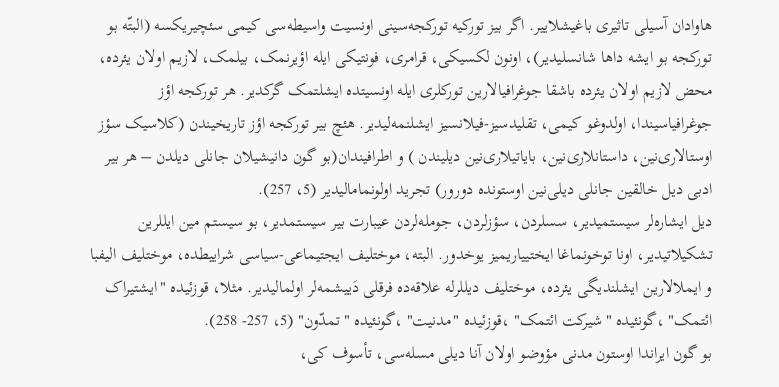هاوادان آسیلی تاثیری باغیشلاییر. اگر بیز تورکیه تورکجه‌سینی اونسیت واسیطه‌سی کیمی سئچیریکسه (البتّه بو تورکجه بو ایشه داها شانسلیدیر)، اونون لکسیکی، قرامری، فونتیکی ایله اؤیرنمک، بیلمک، لازیم اولان یئرده، محض لازیم اولان یئرده باشقا جوغرافیالارین تورکلری ایله اونسیتده ایشلتمک گرکدیر. هر تورکجه اؤز جوغرافیاسیندا، اولدوغو کیمی، تقلیدسیز-فیلانسیز ایشلنمه‌لیدیر. هئچ بیر تورکجه اؤز تاریخیندن (کلاسیک سؤز اوستالاری‌نین، داستانلاری‌نین، بایاتیلاری‌نین دیلیندن ) و اطرافیندان(بو گون دانیشیلان جانلی دیلدن – هر بیر ادبی دیل خالقین جانلی دیلی‌نین اوستونده دورور) تجرید اولونمامالیدیر (5، 257).
دیل ایشاره‌لر سیستمیدیر، سسلردن، سؤزلردن، جومله‌لردن عیبارت بیر سیستمدیر، بو سیستم مین ایللرین تشکیلاتیدیر، اونا توخونماغا ایختییاریمیز یوخدور. البته، موختلیف ایجتیماعی-سیاسی شراییطده، موختلیف الیفبا و ایملالارین ایشلندیگی یئرده، موختلیف دیللرله علاقه‌ده فرقلی دَییشمه‌لر اولمالیدیر. مثلا، قوزئیده "ایشتیراک ائتمک" ،گونئیده "شیرکت ائتمک" ،قوزئیده "مدنیت" ،گونئیده "تمدّون" (5، 257- 258).
بو گون ایراندا اوستون مدنی مؤوضو اولان آنا دیلی مسله‌سی، تأسوف کی،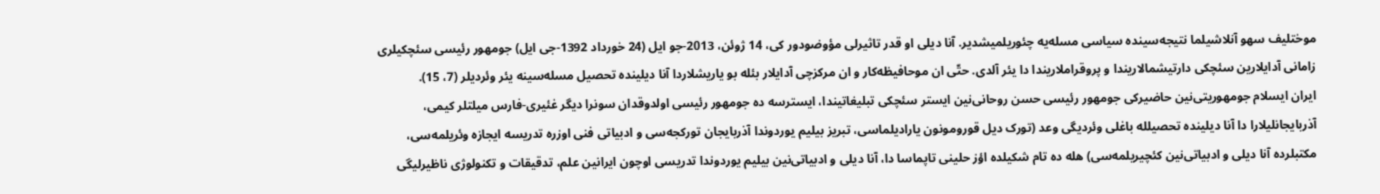موختلیف سهو آنلاشیلما نتیجه‌سینده سیاسی مسله‌یه چئوریلمیشدیر. آنا دیلی او قدر تاثیرلی مؤوضودور کی، 14 ژوئن، 2013-جو ایل (24 خورداد 1392-جی ایل) جومهور رئیسی سئچکیلری زامانی آدایلارین سئچکی دارتیشمالاریندا و پروقراملاریندا دا یئر آلدی. حتّی ان موحافیظه‌کار و ان مرکزچی آدایلار بئله بو یاریشلاردا آنا دیلینده تحصیل مسله‌سینه یئر وئردیلر (7، 15).
ایران ایسلام جومهوریتی‌نین حاضیرکی جومهور رئیسی حسن روحا‌نی‌نین ایستر سئچکی تبلیغاتیندا، ایسترسه ده جومهور رئیسی اولدوقدان سونرا دیگر غئیری-فارس میلتلر کیمی، آذربایجانلیلارا دا آنا دیلینده تحصیلله باغلی وئردیگی وعد (تورک دیل قورومونون یارادیلماسی، تبریز بیلیم یوردوندا آذربایجان تورکجه‌سی و ادبیاتی فنی اوزره تدریسه ایجازه وئریلمه‌سی، مکتبلرده آنا دیلی و ادبیاتی‌نین کئچیریلمه‌سی) هله ده تام شکیلده اؤز حلینی تاپماسا دا، آنا دیلی و ادبیاتی‌نین بیلیم یوردوندا تدریسی اوچون ایرا‌نین علم، تدقیقات و تکنولوژی ناظیرلیگی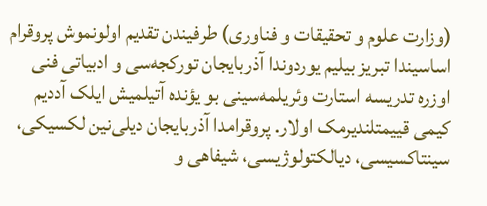(وزارت علوم و تحقیقات و فناوری) طرفیندن تقدیم اولونموش پروقرام اساسیندا تبریز بیلیم یوردوندا آذربایجان تورکجه‌سی و ادبیاتی فنی اوزره تدریسه استارت وئریلمه‌سینی بو یؤنده آتیلمیش ایلک آددیم کیمی قییمتلندیرمک اولار. پروقرامدا آذربایجان دیلی‌نین لکسیکی، سینتاکسیسی، دیالکتولوژیسی، شیفاهی و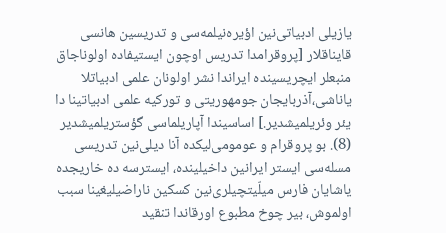یازیلی ادبیاتی‌نین اؤیره‌نیلمه‌سی و تدریسین هانسی قایناقلار [پروقرامدا تدریس اوچون ایستیفاده اولوناجاق منبعلر ایچریسینده ایراندا نشر اولونان علمی ادبیاتلا یاناشی،آذربایجان جومهوریتی و تورکیه علمی ادبیاتینا دا یئر وئریلمیشدیر.] اساسیندا آپاریلماسی گؤستریلمیشدیر (8). بو پروقرام و عومومی‌لیکده آنا دیلی‌نین تدریسی مسله‌سی ایستر ایرا‌نین داخیلینده، ایسترسه ده خاریجده یاشایان فارس میلّیتچیلری‌نین کسکین ناراضیلیغینا سبب اولموش، بیر چوخ مطبوع اورقاندا تنقید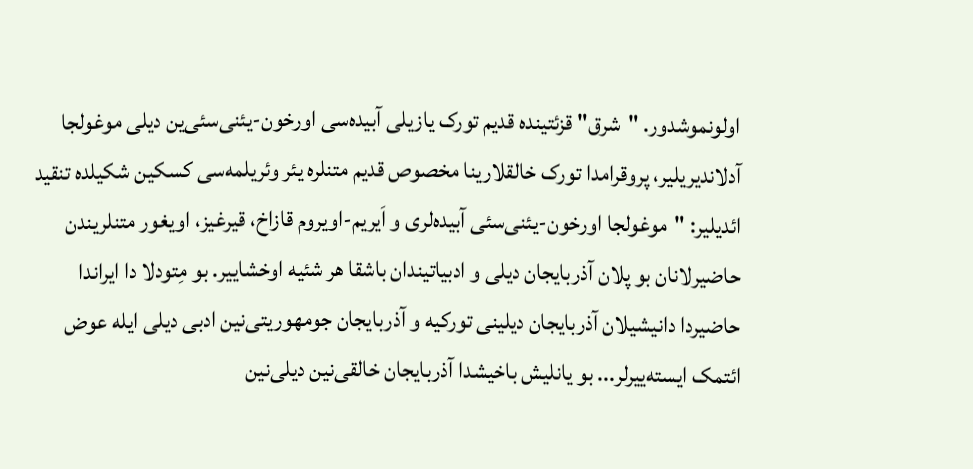اولونموشدور. "شرق" قزئتینده قدیم تورک یازیلی آبیده‌سی اورخون-یئنی‌سئی‌ین دیلی موغولجا آدلاندیریلیر، پروقرامدا تورک خالقلارینا مخصوص قدیم متنلره یئر وئریلمه‌سی کسکین شکیلده تنقید ائدیلیر: "موغولجا اورخون-یئنی‌سئی آبیده‌لری و اَیریم-اویروم قازاخ، قیرغیز، اویغور متنلریندن حاضیرلانان بو پلان آذربایجان دیلی و ادبیاتیندان باشقا هر شئیه اوخشاییر. بو مِتودلا دا ایراندا حاضیردا دانیشیلان آذربایجان دیلینی تورکیه و آذربایجان جومهوریتی‌نین ادبی دیلی ایله عوض ائتمک ایسته‌ییرلر... بو یانلیش باخیشدا آذربایجان خالقی‌نین دیلی‌نین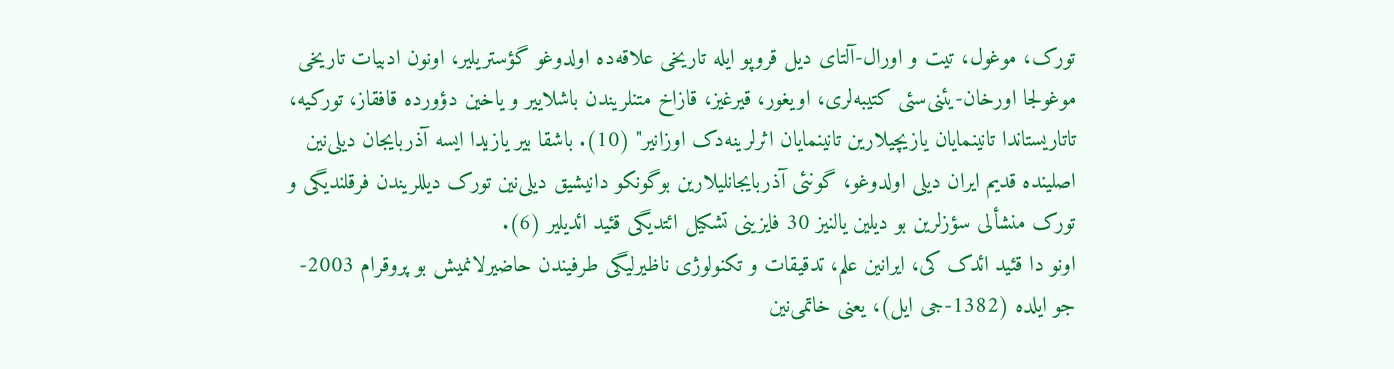تورک، موغول، تیت و اورال-آلتای دیل قروپو ایله تاریخی علاقه‌ده اولدوغو گؤستریلیر، اونون ادبیات تاریخی موغولجا اورخان-یئنی‌سئی کتیبه‌لری، اویغور، قیرغیز، قازاخ متنلریندن باشلاییر و یاخین دؤورده قافقاز، تورکیه، تاتاریستاندا تا‌نینمایان یازیچیلارین تا‌نینمایان اثرلرینه‌دک اوزانیر" (10). باشقا بیر یازیدا ایسه آذربایجان دیلی‌نین اصلینده قدیم ایران دیلی اولدوغو، گونئی آذربایجانلیلارین بوگونکو دانیشیق دیلی‌نین تورک دیللریندن فرقلندیگی و تورک منشألی سؤزلرین بو دیلین یالنیز 30 فایزینی تشکیل ائتدیگی قئید ائدیلیر (6).
اونو دا قئید ائدک کی، ایرا‌نین علم، تدقیقات و تکنولوژی ناظیرلیگی طرفیندن حاضیرلانمیش بو پروقرام 2003-جو ایلده (1382-جی ایل)، یعنی خاتمی‌نین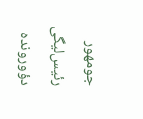جومهور رئیس‌لیگی دؤورونده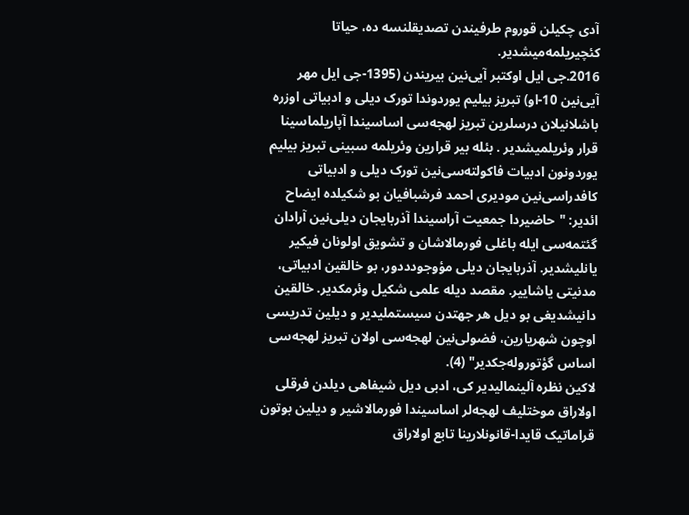آدی چکیلن قوروم طرفیندن تصدیقلنسه ده، حیاتا کئچیریلمه‌میشدیر.
2016.جی ایل اوکتبر آیی‌نین بیریندن (1395-جی ایل مهر آیی‌نین 10-او) تبریز بیلیم یوردوندا تورک دیلی و ادبیاتی اوزره باشلانیلان درسلرین تبریز لهجه‌سی اساسیندا آپاریلماسینا قرار وئریلمیشدیر . بئله بیر قرارین وئریلمه سبینی تبریز بیلیم یوردونون‌ ادبیات فاکولته‌سی‌نین تورک دیلی و ادبیاتی کافدراسی‌نین مودیری احمد فرشبافیان بو شکیلده ایضاح ائدیر: "حاضیردا جمعیت آراسیندا آذربایجان دیلی‌نین آرادان گئتمه‌سی ایله باغلی فورمالاشان و تشویق اولونان فیکیر یانلیشدیر. آذربایجان دیلی مؤوجودددور، بو خالقین ادبیاتی، مدنیتی یاشاییر. مقصد دیله علمی شکیل وئرمکدیر. خالقین دانیشدیغی بو دیل هر جهتدن سیستملیدیر و دیلین تدریسی اوچون شهریارین، فضولی‌نین لهجه‌سی اولان تبریز لهجه‌سی اساس گؤتوروله‌جکدیر" (4).
لاکین نظره آلینمالیدیر کی، ادبی دیل شیفاهی دیلدن فرقلی اولاراق موختلیف لهجه‌لر اساسیندا فورمالاشیر و دیلین بوتون قراماتیک قایدا-قانونلارینا تابع اولاراق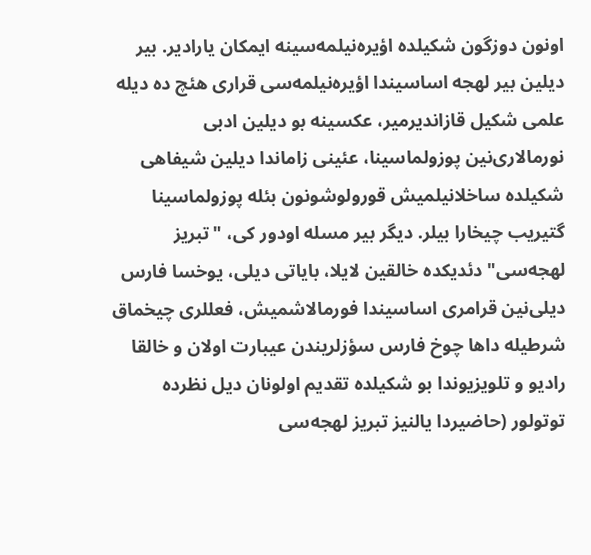اونون دوزگون شکیلده اؤیره‌نیلمه‌سینه ایمکان یارادیر. بیر دیلین بیر لهجه اساسیندا اؤیره‌نیلمه‌سی قراری هئچ ده دیله علمی شکیل قازاندیرمیر، عکسینه بو دیلین ادبی نورمالاری‌نین پوزولماسینا، عئینی زاماندا دیلین شیفاهی شکیلده ساخلانیلمیش قورولوشونون بئله پوزولماسینا گتیریب چیخارا بیلر. دیگر بیر مسله اودور کی، "تبریز لهجه‌سی" دئدیکده خالقین لایلا، بایاتی دیلی، یوخسا فارس دیلی‌نین قرامری اساسیندا فورمالاشمیش، فعللری چیخماق شرطیله داها چوخ فارس سؤزلریندن عیبارت اولان و خالقا رادیو و تلویزیوندا بو شکیلده تقدیم اولونان دیل نظرده توتولور (حاضیردا یالنیز تبریز لهجه‌سی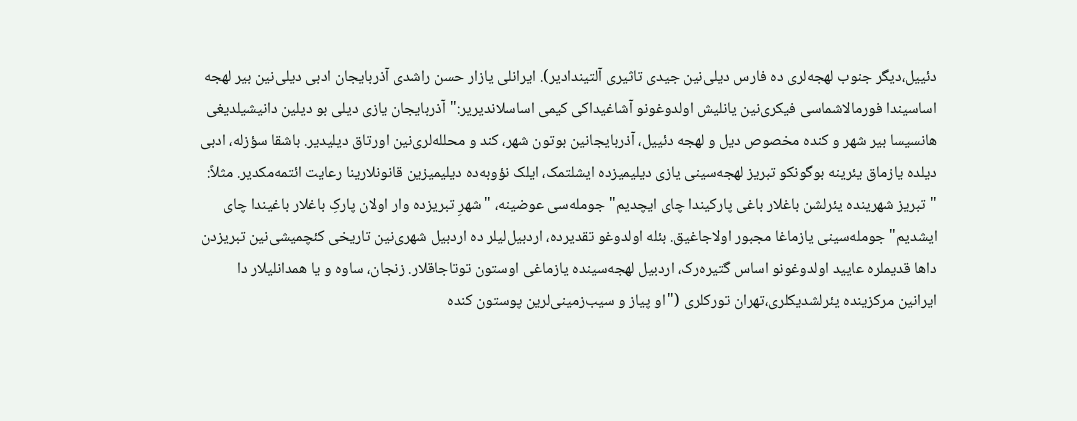دئییل،دیگر جنوب لهجه‌لری ده فارس دیلی‌نین جیدی تاثیری آلتیندادیر). ایرانلی یازار حسن راشدی آذربایجان ادبی دیلی‌نین بیر لهجه اساسیندا فورمالاشماسی فیکری‌نین یانلیش اولدوغونو آشاغیداکی کیمی اساسلاندیریر:"آذربایجان یازی دیلی بو دیلین دانیشیلدیغی هانسیسا بیر شهر و کنده مخصوص دیل و لهجه دئییل، آذربایجا‌نین بوتون شهر، کند و محلله‌لری‌نین اورتاق دیلیدیر. باشقا سؤزله، ادبی دیلده یازماق یئرینه بوگونکو تبریز لهجه‌سینی یازی دیلیمیزده ایشلتمک، ایلک نؤوبه‌ده دیلیمیزین قانونلارینا رعایت ائتمه‌مکدیر. مثلاً: "تبریز شهرینده یئرلشن باغلار باغی پارکیندا چای ایچدیم" جومله‌سی عوضینه، "شهرِ تبریزده وار اولان پارکِ باغلار باغیندا چای ایشدیم" جومله‌سینی یازماغا مجبور اولاجاغیق. بئله اولدوغو تقدیرده، اردبیل‌لیلر ده اردبیل شهری‌نین تاریخی کئچمیشی‌نین تبریزدن داها قدیملره عایید اولدوغونو اساس گتیره‌رک، اردبیل لهجه‌سینده یازماغی اوستون توتاجاقلار. زنجان، ساوه و یا همدانلیلار دا ایرا‌نین مرکزینده یئرلشدیکلری،تهران تورکلری ("او پیاز و سیب‌زمینی‌لرین‌ پوستون کنده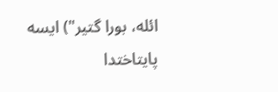ائله، بورا گتیر") ایسه پایتاختدا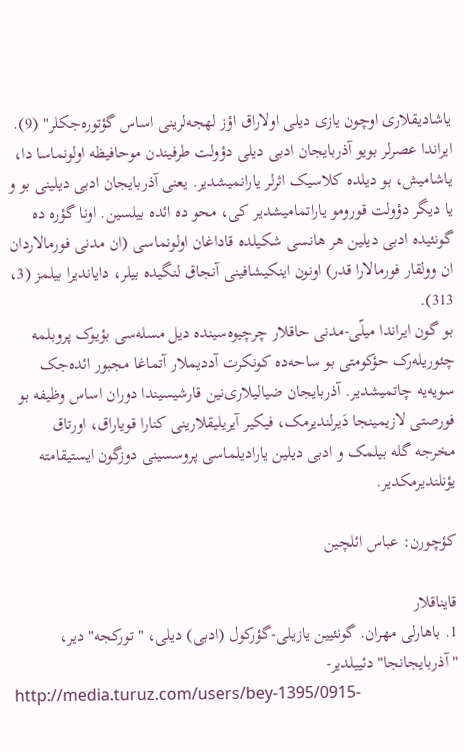یاشادیقلاری اوچون یازی دیلی اولاراق اؤز لهجه‌لرینی اساس گؤتوره‌جکلر" (9).
ایراندا عصرلر بویو آذربایجان ادبی دیلی دؤولت طرفیندن موحافیظه اولونماسا دا، یاشامیش، بو دیلده کلاسیک اثرلر یارانمیشدیر. یعنی آذربایجان ادبی دیلینی بو و یا دیگر دؤولت قورومو یاراتمامیشدیر کی، محو ده ائده بیلسین. اونا گؤره ده گونئیده ادبی دیلین هر هانسی شکیلده قاداغان اولونماسی (ان مدنی فورمالاردان ان وولقار فورمالارا قدر) اونون اینکیشافینی آنجاق لنگیده بیلر، دایاندیرا بیلمز (3، 313).
بو گون ایراندا میلّی-مدنی حاقلار چرچیوه‌سینده دیل مسله‌سی بؤیوک پروبلمه چئوریله‌رک حؤکومتی بو ساحه‌ده کونکرت آددیملار آتماغا مجبور ائده‌جک سویه‌یه چاتمیشدیر. آذربایجان ضیالیلاری‌نین قارشیسیندا دوران اساس وظیفه بو فورصتی لازیمینجا دَیرلندیرمک، فیکیر آیریلیقلارینی کنارا قویاراق، اورتاق مخرجه گله بیلمک و ادبی دیلین یارادیلماسی پروسسینی دوزگون ایستیقامته یؤنلندیرمکدیر.

کؤچورن: عباس ائلچین

قایناقلار
1. باهارلی مهران. گونئیین یازیلی-گؤرکول (ادبی) دیلی، "تورکجه"دیر، "آذربایجانجا" دئییلدیر-
http://media.turuz.com/users/bey-1395/0915-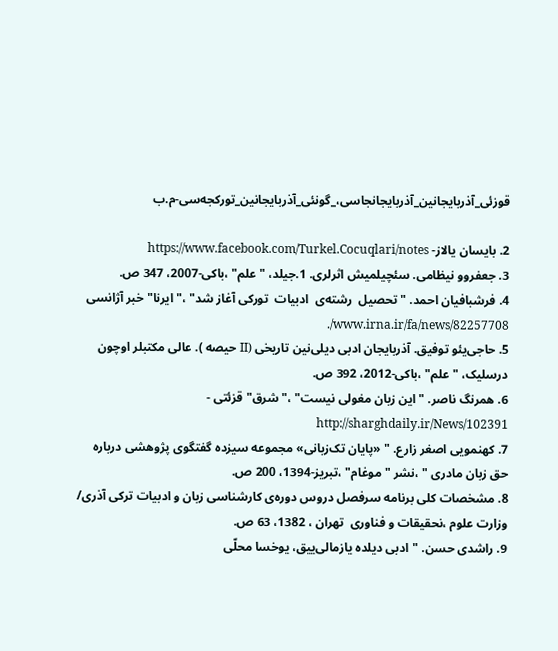قوزئی_آذربایجانین_آذربایجانجاسی،_گونئی_آذربایجانین_تورکجه‌سی-م.ب

2. بایسان یالاز- https://www.facebook.com/Turkel.Cocuqlari/notes
3. جعفروو نیظامی. سئچیلمیش اثرلری. 1.جیلد، "علم" ،باکی-2007، 347 ص.
4. فرشبافیان احمد. "تحصیل  رشته‌ی  ادبیات  تورکی آغاز شد" ،"ایرنا" خبر آژانسی www.irna.ir/fa/news/82257708/.
5. حاجی‌یئو توفیق. آذربایجان ادبی دیلی‌نین تاریخی (II حیصه ). عالی مکتبلر اوچون درسلیک، "علم" ،باکی-2012، 392 ص.
6. همرنگ ناصر. "این زبان مغولی نیست" ،"شرق" قزئتی - http://sharghdaily.ir/News/102391
7. کهنمویی اصغر زارع. " «پایان تک‌زبانی» مجموعه سیزده گفتگوی پژوهشی درباره حق زبان مادری " ،نشر "موغام" ،تبریز-1394، 200 ص.
8. مشخصات کلی برنامه سرفصل دروس دوره‌ی کارشناسی زبان و ادبیات ترکی آذری/ وزارت علوم ،نحقیقات و فناوری  تهران ، 1382، 63 ص.
9. راشدی حسن. "ادبی دیلده یازمالی‌ییق، یوخسا محلّی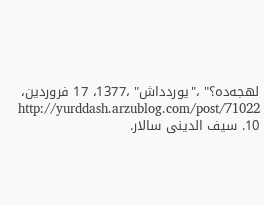لهجه‌ده؟" ،"یوردداش" ،1377، 17 فروردین،
 http://yurddash.arzublog.com/post/71022
10. سیف الدینی سالار.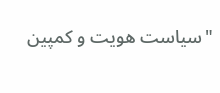"سیاست هویت و کمپین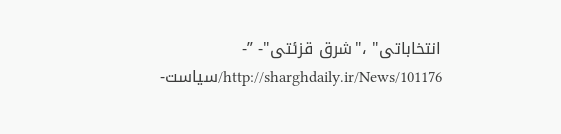انتخاباتی" ،"شرق قزئتی"- ”- http://sharghdaily.ir/News/101176/سیاست-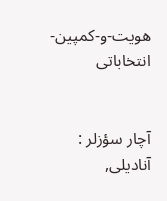هویت-و-کمپین-انتخاباتی


آچار سؤزلر : آنادیلی,